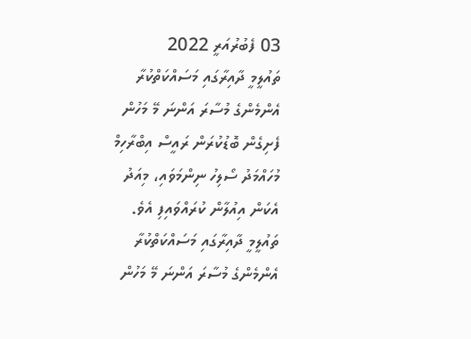03 ފެބުރުއަރީ 2022
ތައުލީމީ ދާއިރާގައި މަސައްކަތްކުރާ އެންމެންގެ މުސާރަ އަންނަ މޭ މަހުން ފެށިގެން ބޮޑުކުރަން ރައީސް އިބްރާހިމް މުހައްމަދު ސޯލިހު ނިންމަވައި، މިއަދު އެކަން އިއުލާން ކުރައްވައިފި އެވެ.
ތައުލީމީ ދާއިރާގައި މަސައްކަތްކުރާ އެންމެންގެ މުސާރަ އަންނަ މޭ މަހުން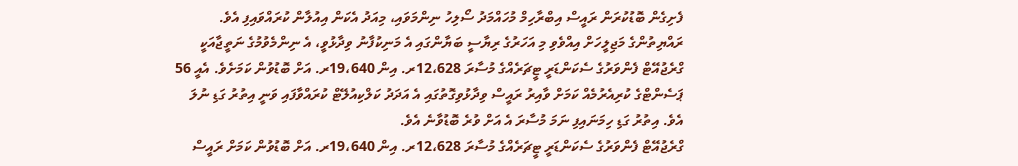ފެށިގެން ބޮޑުކުރަން ރައީސް އިބްރާހިމް މުހައްމަދު ސޯލިހު ނިންމަވައި، މިއަދު އެކަން އިއުލާން ކުރައްވައިފި އެވެ.
ރައްޔިތުންގެ މަޖިލީހަށް އިއްވެވި މި އަހަރުގެ ރިޔާސީ ބަޔާންގައި އެ މަނިކުފާނު ވިދާޅުވީ، އެ ނިންމެވުމުގެ ނަތީޖާއަކީ ގްރެޖުއޭޓް ފެންވަރުގެ ސެކަންޑަރީ ޓީޗަރެއްގެ މުސާރަ 12،628ރ. އިން 19،640ރ. އަށް ބޮޑުވުން ކަމަށެވެ. އެއީ 56 ޕަސެންޓްގެ ކުރިއެރުމެއް ކަމަށް ވާއިރު ރައީސް ވިދާޅުވިގޮތުގައި އެ އަދަދު ކަލްކިއުލޭޓް ކުރައްވާފައި ވަނީ އިތުރު ގަޑި ނުލަ އެވެ. އިތުރު ގަޑި ހިމަނައިފި ނަމަ މުސާރަ އެ އަށް ވުރެ ބޮޑުވާނެ އެވެ.
ގްރެޖުއޭޓް ފެންވަރުގެ ސެކަންޑަރީ ޓީޗަރެއްގެ މުސާރަ 12،628ރ. އިން 19،640ރ. އަށް ބޮޑުވުން ކަމަށް ރައީސް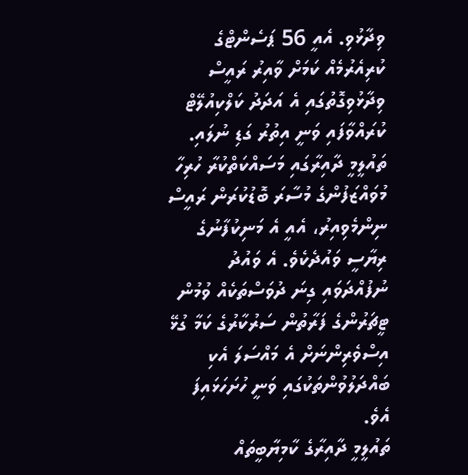ވިދާޅުވި. އެއީ 56 ޕަސެންޓްގެ ކުރިއެރުމެއް ކަމަށް ވާއިރު ރައީސް ވިދާޅުވިގޮތުގައި އެ އަދަދު ކަލްކިއުލޭޓް ކުރައްވާފައި ވަނީ އިތުރު ގަޑި ނުލައި.
ތައުލީމީ ދާއިރާގައި މަސައްކަތްކުރާ ހުރިހާ މުވައްޒަފުންގެ މުސާރަ ބޮޑުކުރަން ރައީސް ނިންމެވިއިރު، އެއީ އެ މަނިކުފާނުގެ ރިޔާސީ ވައުދެކެވެ. އެ ވައުދު ނުފުއްދަވައި ގިނަ ދުވަސްތަކެއް ވުމުން ޓީޗަރުންގެ ފަރާތުން ސަރުކާރުގެ ކަމާ ގުޅޭ އިސްވެރިންނަށް އެ މައްސަލަ އެކި ބައްދަލުވުންތަކުގައި ވަނީ ހުށަހަޅައިފަ އެވެ.
ތައުލީމީ ދާއިރާގެ ކާމިޔާބީތައް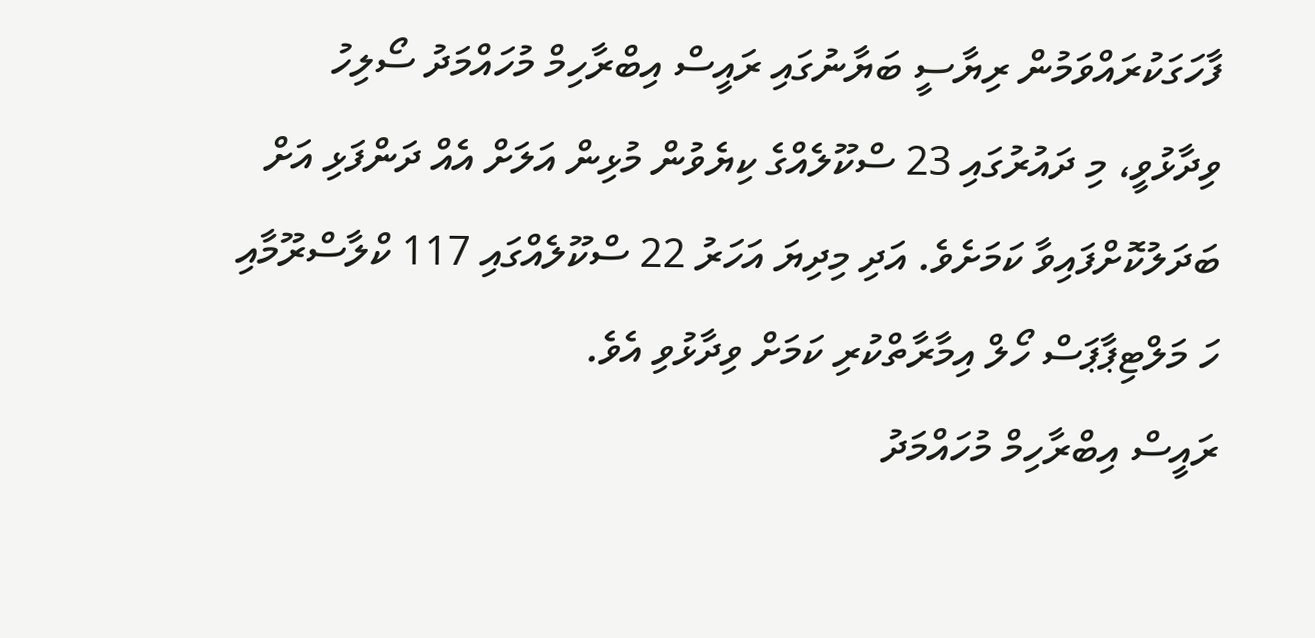ފާހަގަކުރައްވަމުން ރިޔާސީ ބަޔާނުގައި ރައީސް އިބްރާހިމް މުހައްމަދު ސޯލިހު ވިދާޅުވީ، މި ދައުރުގައި 23 ސްކޫލެއްގެ ކިޔެވުން މުޅިން އަލަށް އެއް ދަންފަޅި އަށް ބަދަލުކޮށްފައިވާ ކަމަށެވެ. އަދި މިދިޔަ އަހަރު 22 ސްކޫލެއްގައި 117 ކްލާސްރޫމާއި ހަ މަލްޓިޕާޕަސް ހޯލް އިމާރާތްކުރި ކަމަށް ވިދާޅުވި އެވެ.
ރައީސް އިބްރާހިމް މުހައްމަދު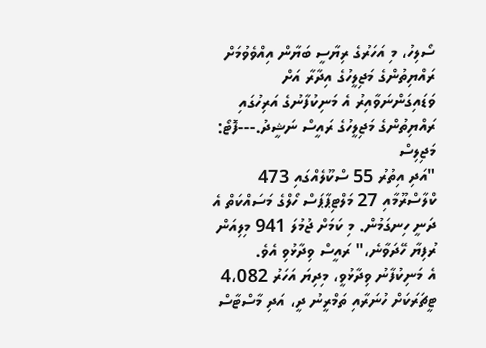ސޯލިހު، މި އަހަރުގެ ރިޔާސީ ބަޔާން އިއްވެވުމަށް ރައްޔިތުންގެ މަޖިލީހުގެ އިދާރާ އަށް ވަޑައިގަންނަވާއިރު އެ މަނިކުފާނުގެ އަރިހުގައި ރައްޔިތުންގެ މަޖިލީހުގެ ރައީސް ނަޝީދު.---ފޮޓޯ: މަޖިލިސް
"އަދި އިތުރު 55 ސްކޫލެއްގައި 473 ކްލާސްރޫމާއި 27 މަލްޓިޕާޕަސް ހޯލްގެ މަސައްކަތް އެ ދަނީ ހިނގަމުން. މި ކަމަށް ޖުމުލަ 941 މިލިއަން ރުފިޔާ ހޭދަވާނެ،" ރައީސް ވިދާޅުވި އެވެ.
އެ މަނިކުފާނު ވިދާޅުވީ، މިދިޔަ އަހަރު 4،082 ޓީޗަރަކަށް ހުނަރާއި ތަމްރީނު ދީ، އަދި މާސްޓާސް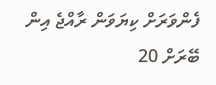ފެންވަރަށް ކިޔަވަން ރާއްޖެ އިން ބޭރަށް 20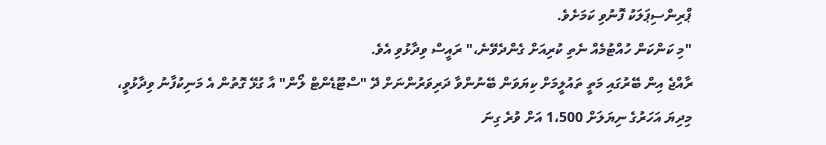ޕްރިންސިޕަލަކު ފޮނުވި ކަމަށެވެ.
"މި ކަންކަން ހުއްޓުމެއް ނެތި ކުރިއަށް ގެންދެވޭނެ،" ރައީސް ވިދާޅުވި އެވެ.
ރާއްޖެ އިން ބޭރުގައި މަތީ ތައުލީމަށް ކިޔަވަން ބޭނުންވާ ދަރިވަރުންނަށް ދޭ "ސްޓޫޑެންޓް ލޯން" އާ ގުޅޭ ގޮތުން އެ މަނިކުފާނު ވިދާޅުވީ، މިދިޔަ އަހަރުގެ ނިޔަލަށް 1،500 އަށް ވުރެ ގިނަ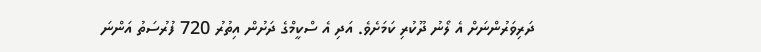ދަރިވަރުންނަށް އެ ލޯނު ދޫކުރި ކަމަށެވެ. އަދި އެ ސްކީމްގެ ދަށުން އިތުރު 720 ފުރުސަތު އަންނަ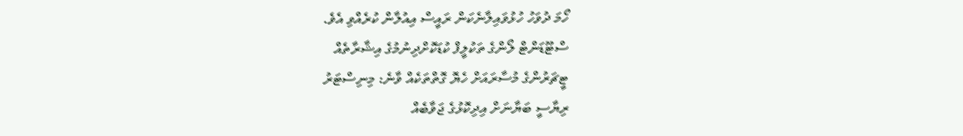ހޯމަ ދުވަހު ހުޅުވައިލާނެކަން ރައީސް އިއުލާން ކުރެއްވި އެވެ.
ސްޓޫޑަންޓް ލޯންގެ ތަކުލީފް ކުޑަކޮށްދިނުމުގެ އިޝާރާތެއް
ޓީޗަރުންގެ މުސާރައަށް ހެޔޮ ގޮތްތަކެއް ވާނެ: މިނިސްޓަރު
ރިޔާސީ ބަޔާނަށް އިދިކޮޅުގެ ޖަވާބެއް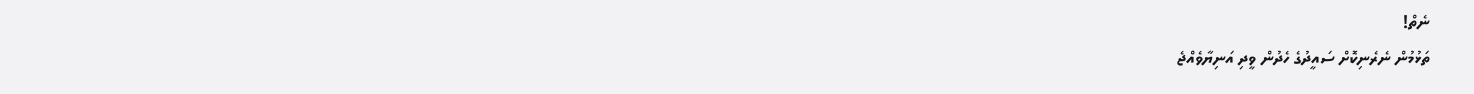ނެތް!
ތަޅުމުން ނެރެނިކޮށް ސައީދުގެ ހެދުން ވީދި އަނިޔާވެއްޖެ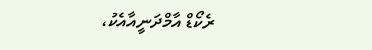ރެކޯޑް އާމްދަނީއާއެކު،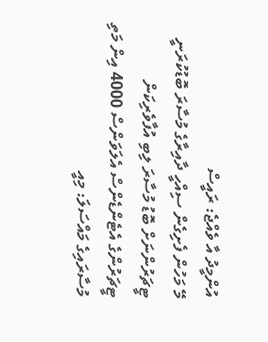އުންމީދު އާ ވެއްޖެ: ރައީސް
މޭ މަހުން ފެށިގެން ސިއްހީ ދާއިރާގެ މުސާރަ ބޮޑުކުރަނީ
ޓީޗަރުންނަށް ބޮޑު މުސާރަ ލިބި އުފާވެރިކަން
ޓީޗަރުންގެ އެޓެންޑެންސް އެލަވަންސް 4000 އިން މަތި
މުސާރައިގެ މައްސަލަ: މިއީ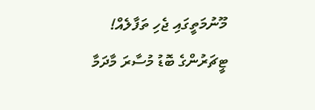މޫނުމަތީގައި ޖެހި ތަފާލެއް!
ޓީޗަރުންގެ ބޮޑު މުސާރަ މާދަމާ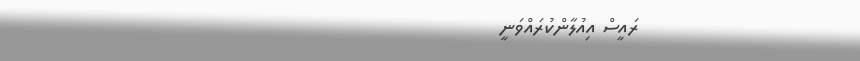ރައީސް އިއުލާންކުރައްވަނީ